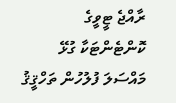ރާއްޖެ ޓީވީގެ ކޮންޓެންޓަކާ ގުޅޭ މައްސަލަ ފުލުހުން ތަހްޤީޤު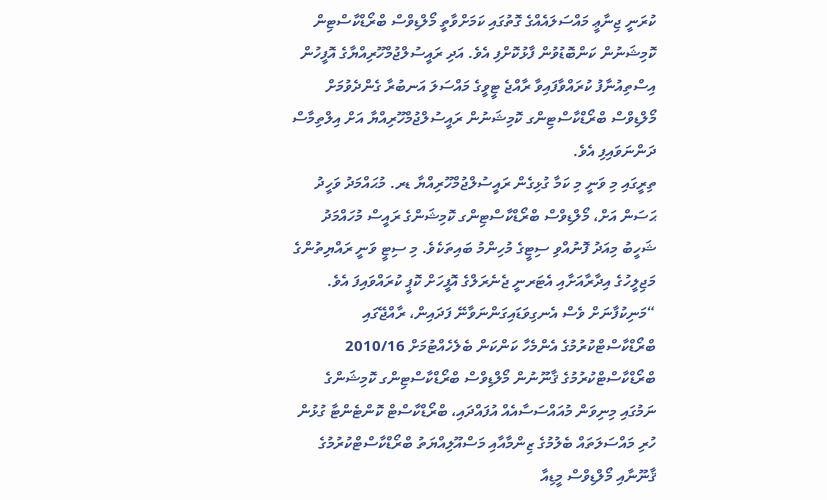ކުރަނީ ޖިނާޢީ މައްސަލައެއްގެ ގޮތުގައި ކަމަށްވާތީ މޯލްޑިވްސް ބްރޯޑްކާސްޓިން ކޮމިޝަނުން ކަންބޮޑުވުން ފާޅުކޮށްފި އެވެ. އަދި ރައީސުލްޖުމްހޫރިއްޔާގެ އޮފީހުން އިސްތިއުނާފު ކުރައްވާފައިވާ ރާއްޖެ ޓީވީގެ މައްސަލަ އަނބުރާ ގެންދެވުމަށް މޯލްޑިވްސް ބްރޯޑްކާސްޓިންގ ކޮމިޝަނުން ރައީސުލްޖުމްހޫރިއްޔާ އަށް އިލްތިމާސް ދަންނަވައިފި އެވެ.
ތިރީގައި މި ވަނީ މި ކަމާ ގުޅިގެން ރައީސުލްޖުމްހޫރިއްޔާ ޑރ. މުޙައްމަދު ވަހީދު ޙަސަން އަށް، މޯލްޑިވްސް ބްރޯޑްކާސްޓިންގ ކޮމިޝަންގެ ރައީސް މުހައްމަދު ޝަހީބު މިއަދު ފޮނުއްވި ސިޓީގެ މުހިންމު ބައިތަކެވެ. މި ސިޓީ ވަނީ ރައްޔިތުންގެ މަޖިލީހުގެ އިދާރާއަށާއި އެޓަރނީ ޖެނެރަލްގެ އޮފީހަށް ކޮޕީ ކުރައްވައިފަ އެވެ.
“މަނިކުފާނަށް ވެސް އެނގިވަޑައިގަންނަވާނޭ ފަދައިން، ރާއްޖޭގައި ބްރޯޑްކާސްޓްކުރުމުގެ އެންމެހާ ކަންކަން ބެލެހެއްޓުމަށް 2010/16 ބްރޯޑްކާސްޓްކުރުމުގެ ޤާނޫނުން މޯލްޑިވްސް ބްރޯޑްކާސްޓިންގ ކޮމިޝަންގެ ނަމުގައި މިނިވަން މުއައްސަސާއެއް އުފައްދައި، ބްރޯޑްކާސްޓް ކޮންޓެންޓާ ގުޅުން ހުރި މައްސަލަތައް ބެލުމުގެ ޒިންމާއާއި މަސްއޫލިއްޔަތު ބްރޯޑްކާސްޓްކުރުމުގެ ޤާނޫނާއި މޯލްޑިވްސް މީޑިއާ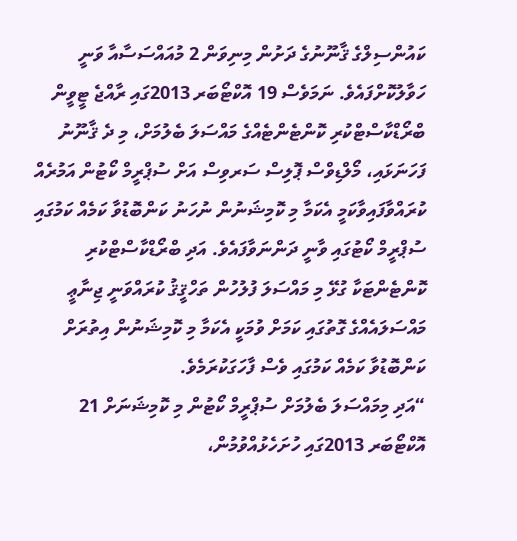ކައުންސިލްގެ ޤާނޫނުގެ ދަށުން މިނިވަން 2 މުއައްސަސާއާ ވަނީ ހަވާލުކޮށްފައެވެ. ނަމަވެސް 19 އޮކްޓޯބަރ 2013ގައި ރާއްޖެ ޓީވީން ބްރޯޑްކާސްޓްކުރި ކޮންޓެންޓެއްގެ މައްސަލަ ބެލުމަށް، މި ދެ ޤާނޫނު ފަހަނަޅައި، މޯލްޑިވްސް ޕޮލިސް ސަރވިސް އަށް ސުޕްރީމް ކޯޓުން އަމުރެއް ކުރައްވާފައިވާކަމީ އެކަމާ މި ކޮމިޝަނުން ނުހަނު ކަންބޮޑުވާ ކަމެއް ކަމުގައި ސުޕްރީމް ކޯޓުގައި ވާނީ ދަންނަވާފައެވެ. އަދި ބްރޯޑްކާސްޓްކުރި ކޮންޓެންޓަކާ ގުޅޭ މި މައްސަލަ ފުލުހުން ތަހްޤީޤު ކުރައްވަނީ ޖިނާޢީ މައްސަލައެއްގެ ގޮތުގައި ކަމަށް ވުމަކީ އެކަމާ މި ކޮމިޝަނުން އިތުރަށް ކަންބޮޑުވާ ކަމެއް ކަމުގައި ވެސް ފާހަގަކުރަމެވެ.
“އަދި މިމައްސަލަ ބެލުމަށް ސުޕްރީމް ކޯޓުން މި ކޮމިޝަނަށް 21 އޮކްޓޯބަރ 2013ގައި ހުށަހެޅުއްވުމުން،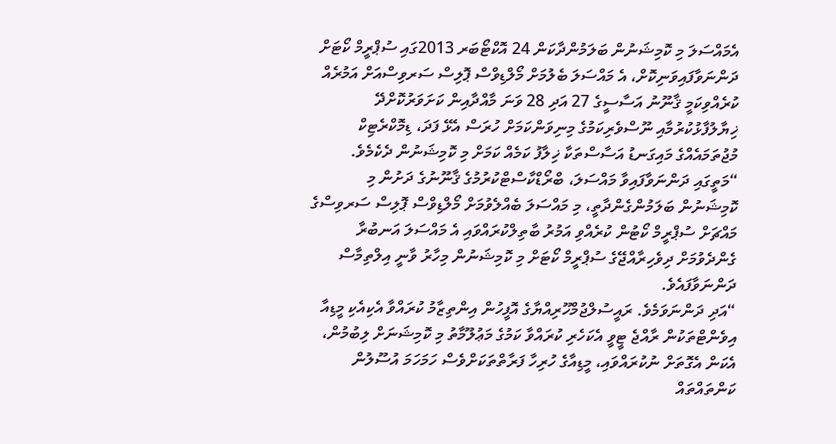އެމައްސަލަ މި ކޮމިޝަނުން ބަލަމުންދާކަން 24 އޮކްޓޯބަރ 2013ގައި ސުޕްރީމް ކޯޓަށް ދަންނަވާފައިވަނިކޮށް، އެ މައްސަލަ ބެލުމަށް މޯލްޑިވްސް ޕޮލިސް ސަރވިސްއަށް އަމުރެއް ކުރެއްވިކަމީ ޤާނޫނު އަސާސީގެ 27 އަދި 28 ވަނަ މާއްދާއިން ކަށަވަރުކޮށްދޭ ޚިޔާލުފާޅުކުރުމާއި ނޫސްވެރިކަމުގެ މިނިވަންކަމަށް ހުރަސް އެޅޭ ފަދަ، ޑިމޮކްރެޓިކް މުޖުތަމައެއްގެ މައިގަނޑު އަސާސްތަކާ ޚިލާފު ކަމެއް ކަމަށް މި ކޮމިޝަނުން ދެކެމެވެ.
“މަތީގައި ދަންނަވާފައިވާ މައްސަލަ، ބްރޯޑްކާސްޓްކުރުމުގެ ޤާނޫނުގެ ދަށުން މި ކޮމިޝަނުން ބަލަމުންގެންދާތީ، މި މައްސަލަ ބެއްލެވުމަށް މޯލްޑިވްސް ޕޮލިސް ސަރވިސްގެ މައްޗަށް ސުޕްރީމް ކޯޓުން ކުރެއްވި އަމުރު ބާތިލްކުރައްވައި އެ މައްސަލަ އަނބުރާ ގެންދެވުމަށް ދިވެހިރާއްޖޭގެ ސުޕްރީމް ކޯޓަށް މި ކޮމިޝަނުން މިހާރު ވާނީ އިލްތިމާސް ދަންނަވާފައެވެ.
“އަދި ދަންނަވަމެވެ. ރައީސުލްޖުމްހޫރިއްޔާގެ އޮފީހުން އިންތިޒާމު ކުރައްވާ އެކިއެކި މީޑިއާ އިވެންޓްތަކުން ރާއްޖެ ޓީވީ އެކަހެރި ކުރައްވާ ކަމުގެ މަޢުލޫމާތު މި ކޮމިޝަނަށް ލިބުމުން، އެކަން އެގޮތަށް ނުކުރައްވައި، މީޑިއާގެ ހުރިހާ ފަރާތްތަކަށްވެސް ހަމަހަމަ އުސޫލުން ކަންތައްތައް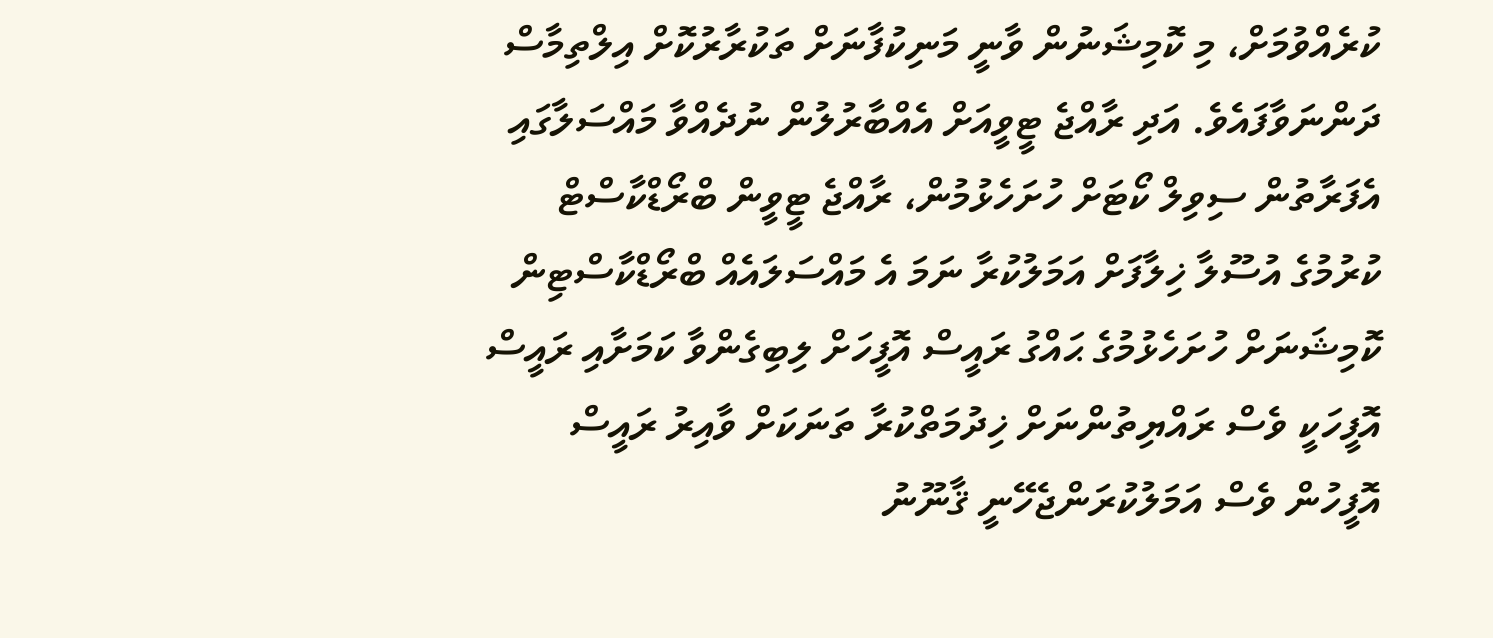ކުރެއްވުމަށް، މި ކޮމިޝަނުން ވާނީ މަނިކުފާނަށް ތަކުރާރުކޮށް އިލްތިމާސް ދަންނަވާފައެވެ. އަދި ރާއްޖެ ޓީވީއަށް އެއްބާރުލުން ނުދެއްވާ މައްސަލާގައި އެފަރާތުން ސިވިލް ކޯޓަށް ހުށަހެޅުމުން، ރާއްޖެ ޓީވީން ބްރޯޑްކާސްޓް ކުރުމުގެ އުސޫލާ ޚިލާފަށް އަމަލުކުރާ ނަމަ އެ މައްސަލައެއް ބްރޯޑްކާސްޓިން ކޮމިޝަނަށް ހުށަހެޅުމުގެ ޙައްގު ރައީސް އޮފީހަށް ލިބިގެންވާ ކަމަށާއި ރައީސް އޮފީހަކީ ވެސް ރައްޔިތުންނަށް ޚިދުމަތްކުރާ ތަނަކަށް ވާއިރު ރައީސް އޮފީހުން ވެސް އަމަލުކުރަންޖެހޭނީ ޤާނޫނު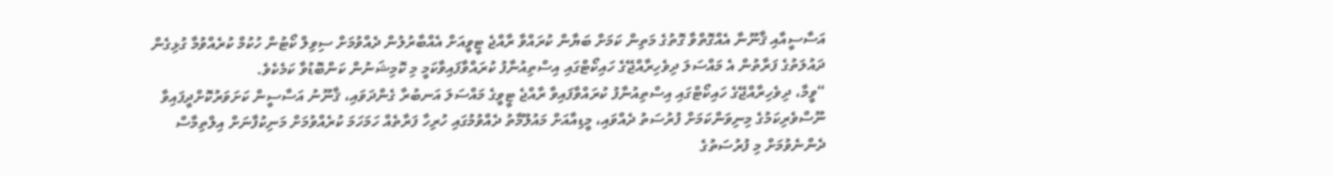އަސާސީއާއި ޤާނޫނާ އެއްގޮތްވާ ގޮތުގެ މަތިން ކަމަށް ބަޔާން ކުރައްވާ ރާއްޖެ ޓީވީއަށް އެއްބާރުލުން ދެއްވުމަށް ސިވިލް ކޯޓުން ހުކުމް ކުރެއްވުމާ ގުޅިގެން ދައުލަތުގެ ފަރާތުން އެ މައްސަލަ ދިވެހިރާއްޖޭގެ ހައިކޯޓްގައި އިސްތިއުނާފު ކުރައްވާފައިވާކަމީ މި ކޮމިޝަނުން ކަންބޮޑުވާ ކަމެކެވެ.
“ވީމާ، ދިވެހިރާއްޖޭގެ ހައިކޯޓްގައި އިސްތިއުނާފު ކުރައްވާފައިވާ ރާއްޖެ ޓީވީގެ މައްސަލަ އަނބުރާ ގެންދަވައި، ޤާނޫނު އަސާސީން ކަށަވަރުކޮށްދީފައިވާ ނޫސްވެރިކަމުގެ މިނިވަންކަމަށް ފުރުސަތު ދެއްވައި، މީޑިއާއަށް މައުލޫމާތު ދެއްވުމުގައި ހުރިހާ ފަރާތެއް ހަމަހަމަ ކުރެއްވުމަށް މަނިކުފާނަށް އިލްތިމާސް ދެންނެވުމަށް މި ފުރުސަތުގެ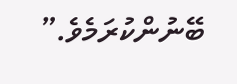ބޭނުންކުރަމެވެ.”